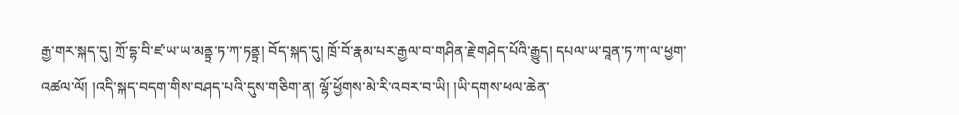རྒྱ་གར་སྐད་དུ། ཀྲོ་དྷ་བི་ཛ་ཡ་ཡ་མནྟྲ་ཏ་ཀ་ཏནྟྲ། བོད་སྐད་དུ། ཁྲོ་བོ་རྣམ་པར་རྒྱལ་བ་གཤིན་རྗེ་གཤེད་པོའི་རྒྱུད། དཔལ་ཡ་བཱན་ཏ་ཀ་ལ་ཕྱག་འཚལ་ལོ། །འདི་སྐད་བདག་གིས་བཤད་པའི་དུས་གཅིག་ན། ལྷོ་ཕྱོགས་མེ་རི་འབར་བ་ཡི། །ཡི་དགས་ཕལ་ཆེན་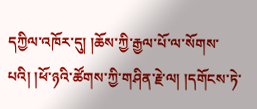དཀྱིལ་འཁོར་དུ། །ཆོས་ཀྱི་རྒྱལ་པོ་ལ་སོགས་པའི། །ཕོ་ཉའི་ཚོགས་ཀྱི་གཤིན་རྗེ་ལ། །དགོངས་ཏེ་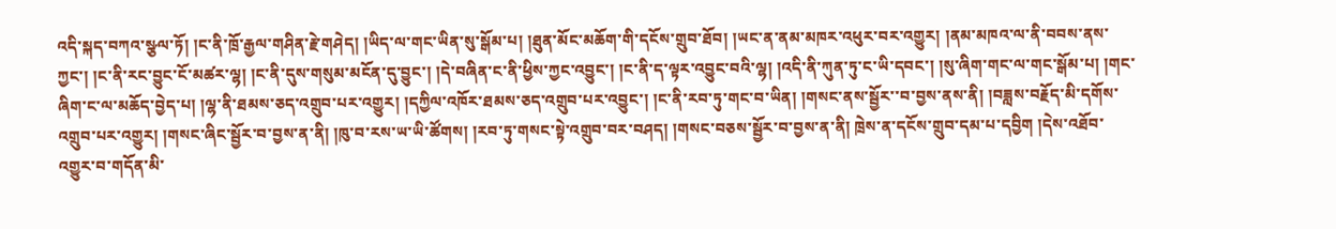འདི་སྐད་བཀའ་སྩལ་ཏོ། །ང་ནི་ཁྲོ་རྒྱལ་གཤིན་རྗེ་གཤེད། །ཡིད་ལ་གང་ཡིན་སུ་སྒོམ་པ། །ཐུན་མོང་མཆོག་གི་དངོས་གྲུབ་ཐོབ། །ཡང་ན་ནམ་མཁར་འཕུར་བར་འགྱུར། །ནམ་མཁའ་ལ་ནི་བབས་ནས་ཀྱང་། །ང་ནི་རང་བྱུང་ངོ་མཚར་ལྷ། །ང་ནི་དུས་གསུམ་མངོན་དུ་བྱུང་། །དེ་བཞིན་ང་ནི་ཕྱིས་ཀྱང་འབྱུང་། །ང་ནི་ད་ལྟར་འབྱུང་བའི་ལྷ། །འདི་ནི་ཀུན་ཏུ་ང་ཡི་དབང་། །སུ་ཞིག་གང་ལ་གང་སྒོམ་པ། །གང་ཞིག་ང་ལ་མཆོད་བྱེད་པ། །ལྷ་ནི་ཐམས་ཅད་འགྲུབ་པར་འགྱུར། །དཀྱིལ་འཁོར་ཐམས་ཅད་འགྲུབ་པར་འབྱུང་། །ང་ནི་རབ་ཏུ་གང་བ་ཡིན། །གསང་ནས་སྦྱོར་་བ་བྱས་ནས་ནི། །བཟླས་བརྗོད་མི་དགོས་འགྲུབ་པར་འགྱུར། །གསང་ཞིང་སྦྱོར་བ་བྱས་ན་ནི། །ཁུ་བ་རས་ཡ་ཡི་ཚོགས། །རབ་ཏུ་གསང་སྟེ་འགྲུབ་བར་བཤད། །གསང་བཅས་སྦྱོར་བ་བྱས་ན་ནི། ཁྲེས་ན་དངོས་གྲུབ་དམ་པ་དབྱིག །དེས་འཐོབ་འགྱུར་བ་གདོན་མི་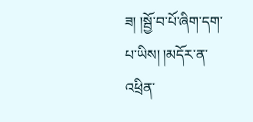ཟ། །སྦྱོ་བ་པོ་ཞིག་དག་པ་ཡིས། །མདོར་ན་འཕྲིན་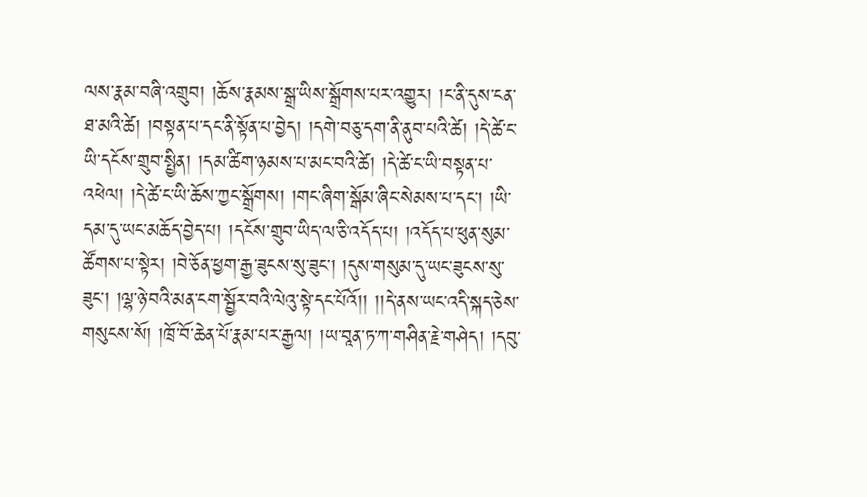ལས་རྣམ་བཞི་འགྲུབ། །ཆོས་རྣམས་སྒྲ་ཡིས་སྒྲོགས་པར་འགྱུར། །ང་ནི་དུས་ངན་ཐ་མའི་ཚེ། །བསྟན་པ་དང་ནི་སྟོན་པ་བྱེད། །དགེ་བཅུ་དག་ནི་ནུབ་པའི་ཚེ། །དེ་ཚེ་ང་ཡི་དངོས་གྲུབ་སྤྱིན། །དམ་ཚིག་ཉམས་པ་མང་བའི་ཚེ། །དེ་ཚེ་ང་ཡི་བསྟན་པ་འཕེལ། །དེ་ཚེ་ང་ཡི་ཆོས་ཀྱང་སྒྲོགས། །གང་ཞིག་སྒོམ་ཞིང་སེམས་པ་དང་། །ཡི་དམ་དུ་ཡང་མཆོད་བྱེད་པ། །དངོས་གྲུབ་ཡིད་ལ་ཅི་འདོད་པ། །འདོད་པ་ཕུན་སུམ་ཚོགས་པ་སྟེར། །བེ་ཅོན་ཕྱག་རྒྱ་ཟུངས་སུ་ཟུང་། །དུས་གསུམ་དུ་ཡང་ཟུངས་སུ་ཟུང་། །ལྷ་ཉེ་བའི་མན་ངག་སྦྱོར་བའི་ལེའུ་སྟེ་དང་པོའོ།། །།དེ་ནས་ཡང་འདི་སྐད་ཅེས་གསུངས་སོ། །ཁྲོ་བོ་ཆེན་པོ་རྣམ་པར་རྒྱལ། །ཡ་བཱན་ཏ་ཀ་གཤིན་རྗེ་གཤེད། །དབུ་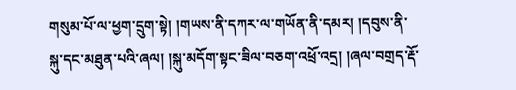གསུམ་པོ་ལ་ཕྱག་དྲུག་སྟེ། །གཡས་ནི་དཀར་ལ་གཡོན་ནི་དམར། །དབུས་ནི་སྐུ་དང་མཐུན་པའི་ཞལ། །སྐུ་མདོག་སྟང་ཟིལ་བཅག་འཕྲོ་འདྲ། །ཞལ་བགྲད་རྡོ་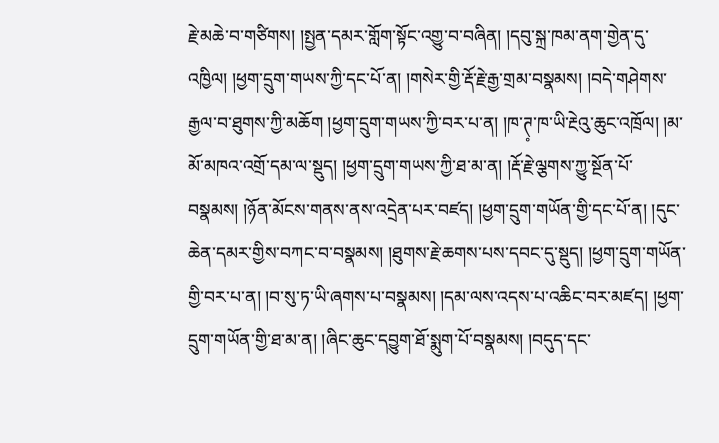རྗེ་མཆེ་བ་གཙིགས། །སྤྱན་དམར་གློག་སྟོང་འགྱུ་བ་བཞིན། །དབུ་སྐྲ་ཁམ་ནག་གྱེན་དུ་འཁྱིལ། །ཕྱག་དྲུག་གཡས་ཀྱི་དང་པོ་ན། །གསེར་གྱི་རྡོ་རྗེ་རྒྱ་གྲམ་བསྣམས། །བདེ་གཤེགས་རྒྱལ་བ་ཐུགས་ཀྱི་མཆོག །ཕྱག་དྲུག་གཡས་ཀྱི་བར་པ་ན། །ཁ་ཊ༷་ཁ་ཡི་རྔེའུ་ཆུང་འཁྲོལ། །མ་མོ་མཁའ་འགྲོ་དམ་ལ་སྡུད། །ཕྱག་དྲུག་གཡས་ཀྱི་ཐ་མ་ན། །རྡོ་རྗེ་ལྕགས་ཀྱུ་སྔོན་པོ་བསྣམས། །ཉོན་མོངས་གནས་ནས་འདྲེན་པར་བཛད། །ཕྱག་དྲུག་གཡོན་གྱི་དང་པོ་ན། །དུང་ཆེན་དམར་གྱིས་བཀང་བ་བསྣམས། །ཐུགས་རྗེ་ཆགས་པས་དབང་དུ་སྡུད། །ཕྱག་དྲུག་གཡོན་གྱི་བར་པ་ན། །བ་སུ་ཏ་ཡི་ཞགས་པ་བསྣམས། །དམ་ལས་འདས་པ་འཆིང་བར་མཛད། །ཕྱག་དྲུག་གཡོན་གྱི་ཐ་མ་ན། །ཞིང་ཆུང་དབྱུག་ཐོ་སྨུག་པོ་བསྣམས། །བདུད་དང་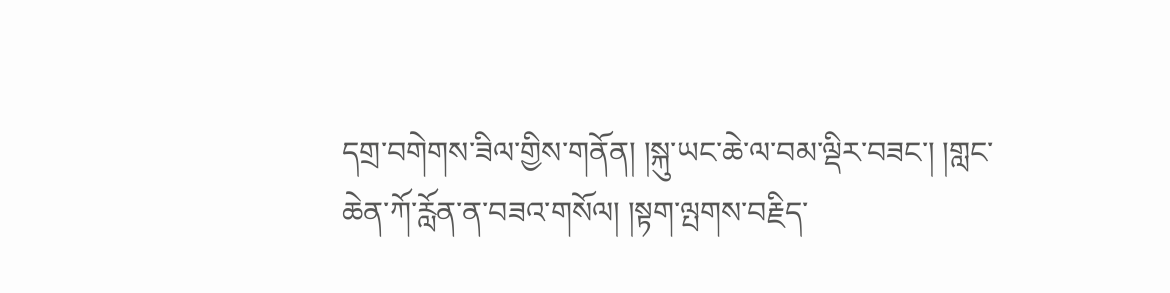དགྲ་བགེགས་ཟིལ་གྱིས་གནོན། །སྐུ་ཡང་ཆེ་ལ་བམ་ལྡིར་བཟང་། །གླང་ཆེན་ཀོ་རློན་ན་བཟའ་གསོལ། །སྟག་ལྤགས་བརྗིད་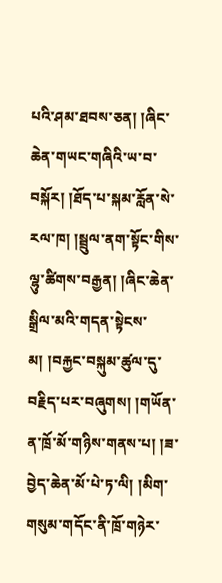པའི་ཤམ་ཐབས་ཅན། །ཞིང་ཆེན་གཡང་གཞིའི་ཡ་བ་བསྐོར། །ཐོད་པ་སྐམ་རློན་སེ་རལ་ཁ། །སྦྲུལ་ནག་སྟོང་གིས་ལྷུ་ཚིགས་བརྒྱན། །ཞིང་ཆེན་སྒྲིལ་མའི་གདན་སྟེངས་མ། །བརྐྱང་བསྐུམ་ཚུལ་དུ་བརྗིད་པར་བཞུགས། །གཡོན་ན་ཁྲོ་མོ་གཉིས་གནས་པ། །ཟ་བྱེད་ཆེན་མོ་པེ་ཏ་ལི། །མིག་གསུམ་གདོང་ནི་ཁྲོ་གཉེར་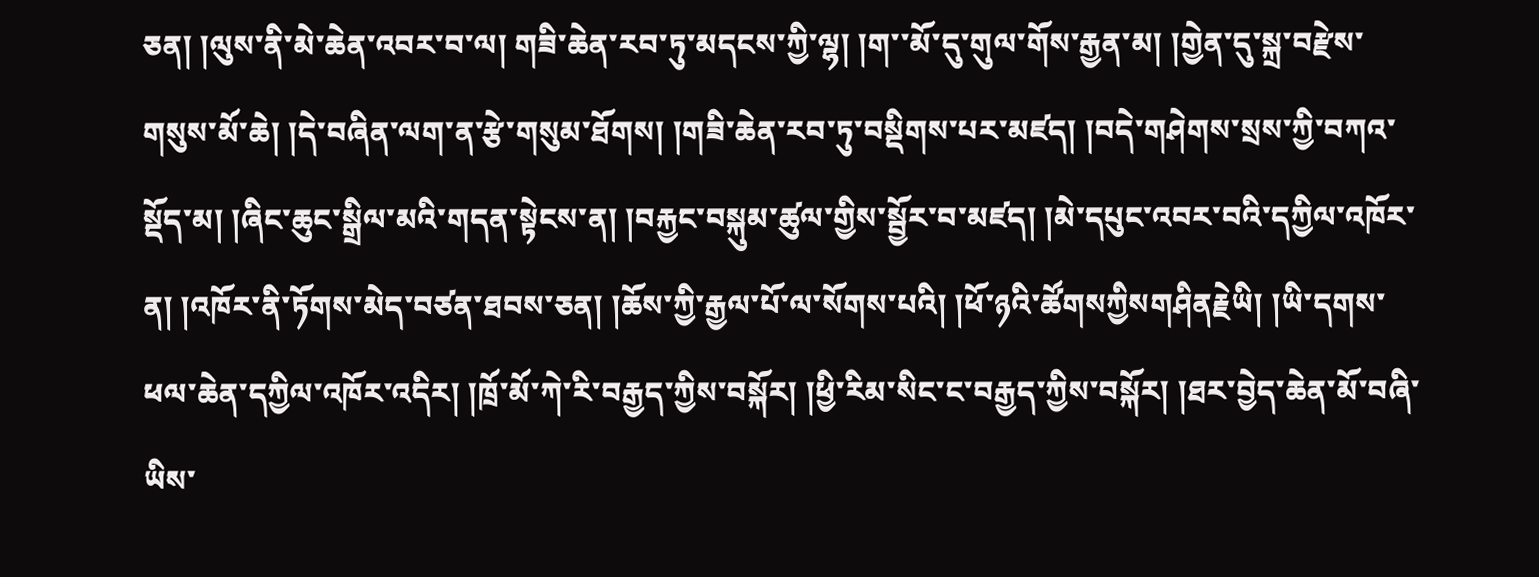ཅན། །ལུས་ནི་མེ་ཆེན་འབར་བ་ལ། གཟི་ཆེན་རབ་ཏུ་མདངས་ཀྱི་ལྷ། །ག་་མོ་དུ་གུལ་གོས་རྒྱན་མ། །གྱེན་དུ་སྐྲ་བརྫེས་གསུས་མོ་ཆེ། །དེ་བཞིན་ལག་ན་རྩེ་གསུམ་ཐོགས། །གཟི་ཆེན་རབ་ཏུ་བསྡིགས་པར་མཛད། །བདེ་གཤེགས་སྲས་ཀྱི་བཀའ་སྡོད་མ། །ཞིང་ཆུང་སྒྲིལ་མའི་གདན་སྟེངས་ན། །བརྐྱང་བསྐུམ་ཚུལ་གྱིས་སྦྱོར་བ་མཛད། །མེ་དཔུང་འབར་བའི་དཀྱིལ་འཁོར་ན། །འཁོར་ནི་ཏོགས་མེད་བཙན་ཐབས་ཅན། །ཆོས་ཀྱི་རྒྱལ་པོ་ལ་སོགས་པའི། །ཕོ་ཉའི་ཚོགསཀྱིསགཤིནརྗེཡི། །ཡི་དགས་ཕལ་ཆེན་དཀྱིལ་འཁོར་འདིར། །ཁྲོ་མོ་ཀེ་རི་བརྒྱད་ཀྱིས་བསྐོར། །ཕྱི་རིམ་སིང་ང་བརྒྱད་ཀྱིས་བསྐོར། །ཐར་བྱེད་ཆེན་མོ་བཞི་ཡིས་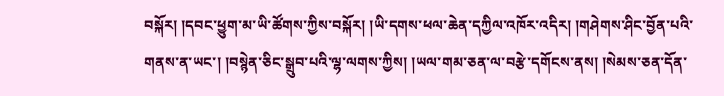བསྐོར། །དབང་ཕྱུག་མ་ཡི་ཚོགས་ཀྱིས་བསྐོར། །ཡི་དགས་ཕལ་ཆེན་དཀྱིལ་འཁོར་འདིར། །གཤེགས་ཤིང་བྱོན་པའི་གནས་ན་ཡང་། །བསྙེན་ཅིང་སྒྲུབ་པའི་ལྷ་ལགས་ཀྱིས། །ཡལ་གམ་ཅན་ལ་བརྩེ་དགོངས་ནས། །སེམས་ཅན་དོན་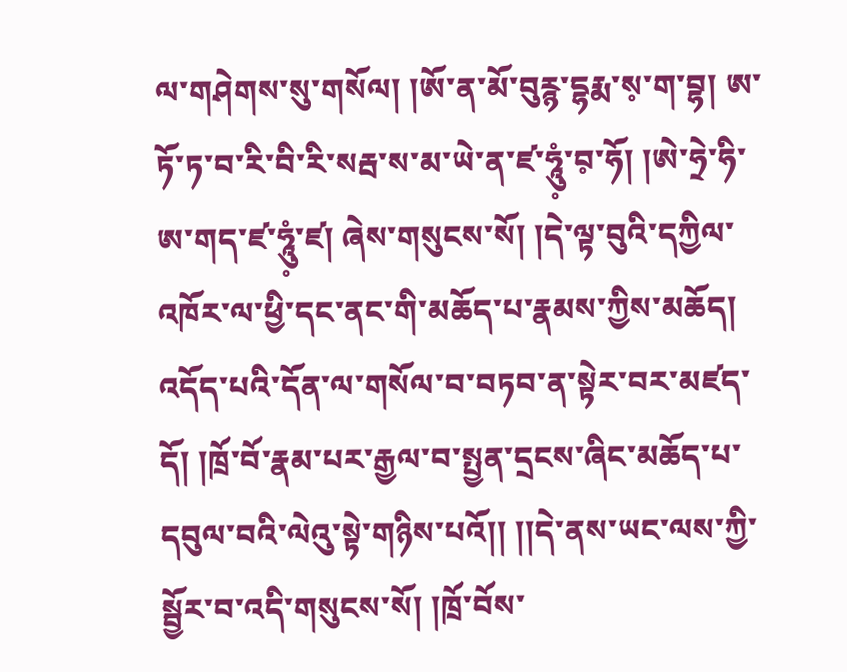ལ་གཤེགས་སུ་གསོལ། །ཨོ་ན་མོ་བུརྙ་དྷརྨ་ས༷་ག་བྷ། ཨ་ཏོ་ཏ་བ་རི་བི་རི་སརྦ་ས་མ་ཡེ་ན་ཛ་ཧཱུཾ༷་བ༷་ཧོ། །ཨེ་ཧྲེ་ཧི་ཨ་གད་ཛ་ཧཱུཾ༷་ཛ། ཞེས་གསུངས་སོ། །དེ་ལྟ་བུའི་དཀྱིལ་འཁོར་ལ་ཕྱི་དང་ནང་གི་མཆོད་པ་རྣམས་ཀྱིས་མཆོད། འདོད་པའི་དོན་ལ་གསོལ་བ་བཏབ་ན་སྟེར་བར་མཛད་དོ། །ཁྲོ་བོ་རྣམ་པར་རྒྱལ་བ་སྤྱན་དྲངས་ཞིང་མཆོད་པ་དབུལ་བའི་ལེའུ་སྟེ་གཉིས་པའོ།། །།དེ་ནས་ཡང་ལས་ཀྱི་སྦྱོར་བ་འདི་གསུངས་སོ། །ཁྲོ་བོས་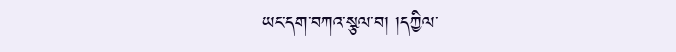ཡང་དག་བཀའ་སྩལ་བ། །དཀྱིལ་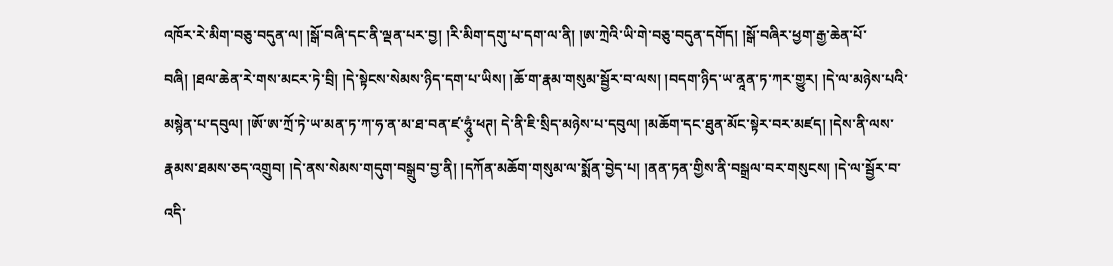འཁོར་རེ་མིག་བཅུ་བདུན་ལ། །སྒོ་བཞི་དང་ནི་ལྡན་པར་བྱ། །རི་མིག་དགུ་པ་དག་ལ་ནི། །ཨ་ཀྲེའི་ཡི་གེ་བཅུ་བདུན་དགོད། །སྒོ་བཞིར་ཕྱག་རྒྱ་ཆེན་པོ་བཞི། །ཐལ་ཆེན་རེ་གས་མངར་ཏེ་བྲི། །དེ་སྟེངས་སེམས་ཉིད་དག་པ་ཡིས། །ཆོ་ག་རྣམ་གསུམ་སྦྱོར་བ་ལས། །བདག་ཉིད་ཡ་ནཱན་ཏ་ཀར་གྱུར། །དེ་ལ་མཉེས་པའི་མསྙེན་པ་དབུལ། །ཨོ་ཨ་ཀྲོ་ཏེ་ཡ་མན་ཏ་ཀ་ཧ་ན་མ་ཐ་བན་ཛ་ཧཱུཾ༷་ཕཊ། དེ་ནི་ཇི་སྲིད་མཉེས་པ་དབུལ། །མཆོག་དང་ཐུན་མོང་སྟེར་བར་མཛད། །དེས་ནི་ལས་རྣམས་ཐམས་ཅད་འགྲུབ། །དེ་ནས་སེམས་གདུག་བསྒྲུབ་བྱ་ནི། །དཀོན་མཆོག་གསུམ་ལ་སྨོན་བྱེད་པ། །ནན་ཏན་གྱིས་ནི་བསྒྲལ་བར་གསུངས། །དེ་ལ་སྦྱོར་བ་འདི་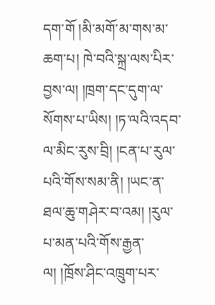དག་གོ །མི་མགོ་མ་གས་མ་ཆག་པ། ཁེ་བའི་སྐྲ་ལས་པིར་བྱས་ལ། །ཁྲག་དང་དུག་ལ་སོགས་པ་ཡིས། །ཏ་ལའི་འདབ་ལ་མིང་རུས་བྲི། །ངན་པ་རུལ་པའི་གོས་སམ་ནི། །ཡང་ན་ཐལ་ཆུ་གཤེར་བ་འམ། །རུལ་པ་མན་པའི་གོས་རྒྱན་ལ། །ཁྲོས་ཤིང་འཁྲུག་པར་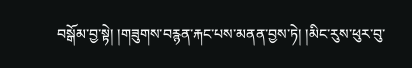བསྒོམ་བྱ་སྟེ། །གཟུགས་བརྙན་རྐང་པས་མནན་བྱས་ཏེ། །མིང་རུས་ཕུར་བུ་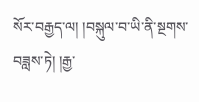སོར་བརྒྱད་ལ། །བསྐུལ་བ་ཡི་ནི་སྔགས་བཟླས་ཏེ། །རྒྱ་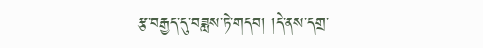རྩ་བརྒྱད་དུ་བཟླས་ཏེ་གདབ། །དེ་ནས་དགྲ་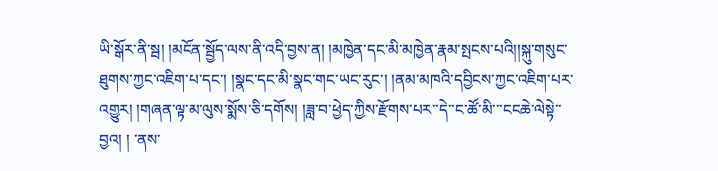ཡི་སྒོར་ནི་སྦ། །མངོན་སྦྱོད་ལས་ནི་འདི་བྱས་ན། །མཁྱེན་དང་མི་མཁྱེན་རྣམ་སྤངས་པའི།།སྐུ་གསུང་ཐུགས་ཀྱང་འཇིག་པ་དང་། །སྣང་དང་མི་སྣང་གང་ཡང་རུང་། །ནམ་མཁའི་དབྱིངས་ཀྱང་འཇིག་པར་འགྱུར། །གཞན་ལྟ་མ་ལུས་སྨོས་ཅི་དགོས། །ཟླ་བ་ཕྱེད་ཀྱིས་རྫོགས་པར་་དེ་་ང་ཚོ་མི་་་ངངཆེ་ལེསྟེ་་བྱའ། ། ་ནས་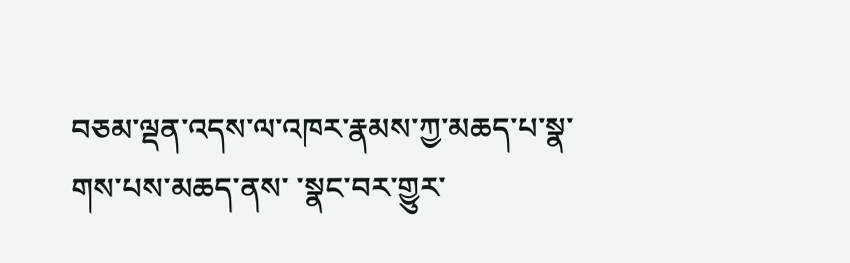བཅམ་ལྡན་འདས་ལ་འཁར་རྣམས་ཀྱ་མཆད་པ་སྣ་ གས་པས་མཆད་ནས་ ་སྣང་བར་གྱུར་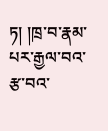ཏ། །ཁྲ་བ་རྣམ་པར་རྒྱལ་བའ་རྩ་བའ་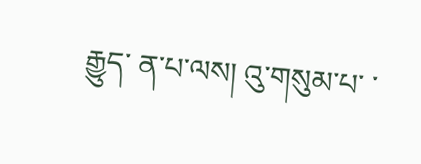རྒྱུད་ ན་པ་ལས། འུ་གསུམ་པ་ ་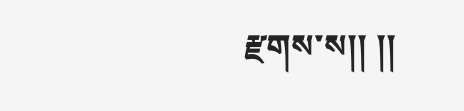རྫགས་ས།། །།